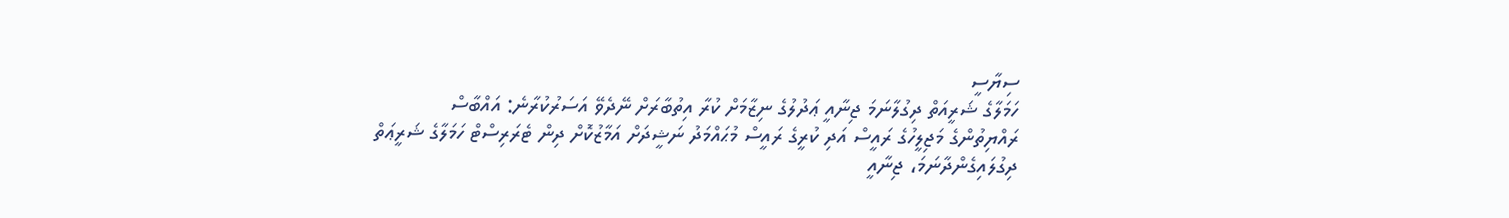ސިޔާސީ
ހަމަލާގެ ޝަރީއަތް ދިގުލާނަމަ ޖިނާއީ ޢަދުލުގެ ނިޒާމަށް ކުރާ އިތުބާރަށް ނޭދެވޭ އަސަރުކުރާނެ: އައްބާސް
ރައްޔިތުންގެ މަޖިލީހުގެ ރައީސް އަދި ކުރީގެ ރައީސް މުޙައްމަދު ނަޝީދަށް އަމާޒުކޮށް ދިން ޓެރަރިސްޓް ހަމަލާގެ ޝަރީޢަތް ދިގުލައިގެންދާނަމަ، ޖިނާއީ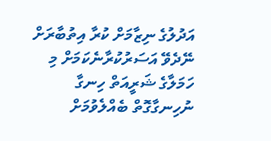އަދުލުގެ ނިޒާމަށް ކުރާ އިތުބާރަށް ނޭދެވޭ އަސަރުކުރާނެކަމަށް މި ހަމަލާގެ ޝަރީއަތް ހިނގާ ނުހިނގާގޮތް ބެއްލެވުމަށް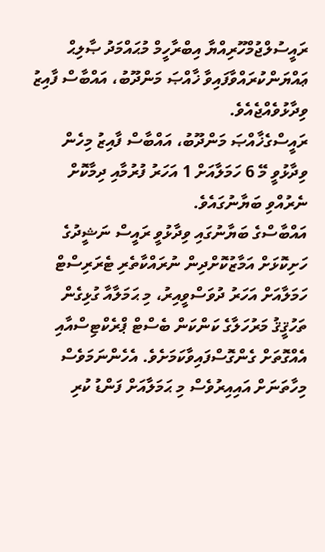ރައީސުލްޖުމްހޫރިއްޔާ އިބްރާހީމް މުޙައްމަދު ޞާލިޙް ޢައްޔަންކުރައްވާފައިވާ ޚާއްޞަ މަންދޫބު، އައްބާސް ފާއިޒު ވިދާޅުވެއްޖެއެވެ.
ރައީސްގެޚާއްޞަ މަންދޫބު، އައްބާސް ފާއިޒު މިހެން ވިދާޅުވީ މޭ 6 ހަމަލާއަށް 1 އަހަރު ފުރުމާއި ދިމާކޮށް ނެރުއްވި ބަޔާނުގައެވެ.
އައްބާސްގެ ބަޔާނުގައި ވިދާޅުވީ ރައީސް ނަޝީދުގެ ހަށިކޮޅަށް އަމާޒުކޮށްދިން ނުރައްކާތެރި ޓެރަރިސްޓް ހަމަލާއަށް އަހަރު ދުވަސްވީއިރު، މި ޙަމަލާއާ ގުޅިގެން ތަހުޤީޤު މަރުހަލާގެ ކަންކަން ބެސްޓް ޕްރެކްޓިސްއާއި އެއްގޮތަށް ގެންގޮސްފައިވާކަމަށެވެ. އެހެންނަމަވެސް މިހާތަނަށް އައިއިރުވެސް މި ޙަމަލާއަށް ފަންޑު ކުރި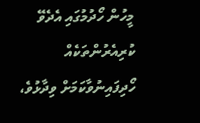މީހުން ހޯދުމުގައި އެދެވޭ ކުރިއެރުންތަކެއް ހޯދިފައިނުވާކަމަށް ވިދާޅުވެ،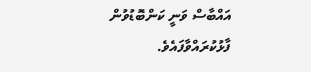އައްބާސް ވަނީ ކަންބޮޑުވުން ފާޅުކުރައްވާފައެވެ.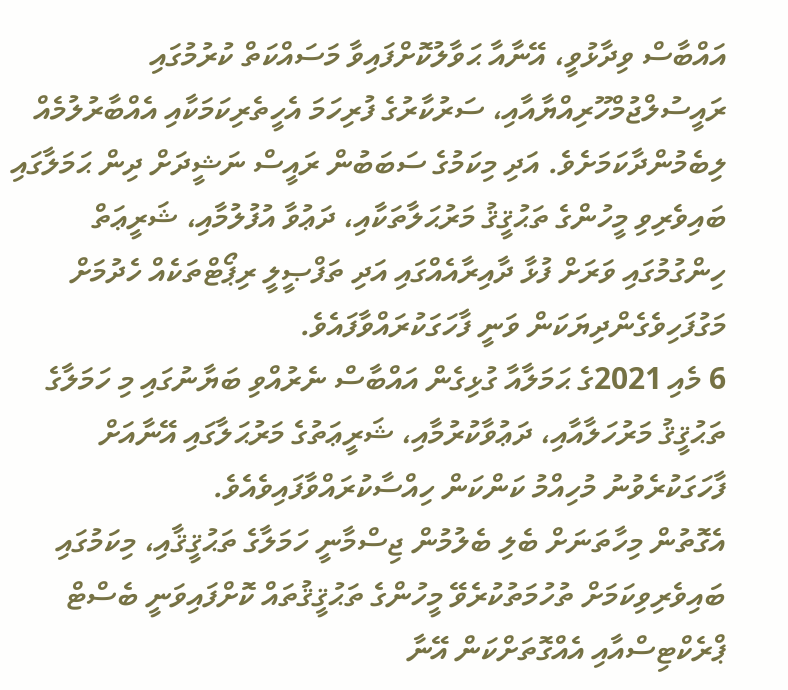އައްބާސް ވިދާޅުވީ، އޭނާއާ ޙަވާލުކޮށްފައިވާ މަސައްކަތް ކުރުމުގައި ރައީސުލްޖުމްހޫރިއްޔާއާއި، ސަރުކާރުގެ ފުރިހަމަ އެހީތެރިކަމަކާއި އެއްބާރުލުމެއް ލިބެމުންދާކަމަށެވެ. އަދި މިކަމުގެ ސަބަބުން ރައީސް ނަޝީދަށް ދިން ޙަމަލާގައި ބައިވެރިވި މީހުންގެ ތަޙުޤީޤު މަރުޙަލާތަކާއި، ދަޢުވާ އުފުލުމާއި، ޝަރީޢަތް ހިންގުމުގައި ވަރަށް ފުޅާ ދާއިރާއެއްގައި އަދި ތަފްޞީލީ ރިޕޯޓްތަކެއް ހެދުމަށް މަގުފަހިވެގެންދިޔަކަން ވަނީ ފާހަގަކުރައްވާފައެވެ.
6 މެއި 2021ގެ ޙަމަލާއާ ގުޅިގެން އައްބާސް ނެރުއްވި ބަޔާނުގައި މި ހަމަލާގެ ތަޙުޤީޤު މަރުހަލާއާއި، ދަޢުވާކުރުމާއި، ޝަރީޢަތުގެ މަރުޙަލާގައި އޭނާއަށް ފާހަގަކުރެވުނު މުހިއްމު ކަންކަން ހިއްސާކުރައްވާފައިވެއެވެ.
އެގޮތުން މިހާތަނަށް ބެލި ބެލުމުން ޖިސްމާނީ ހަމަލާގެ ތަޙުޤީޤާއި، މިކަމުގައި ބައިވެރިވިކަމަށް ތުހުމަތުކުރެވޭ މީހުންގެ ތަޙުޤީޤުތައް ކޮށްފައިވަނީ ބެސްޓް ޕްރެކްޓިސްއާއި އެއްގޮތަށްކަން އޭނާ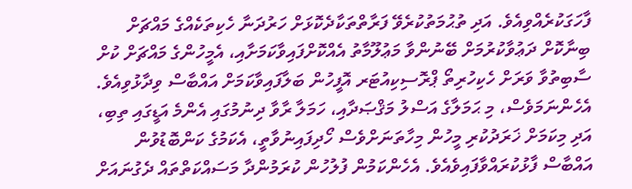ފާހަގަކުރެއްވިއެވެ. އަދި ތުޙުމަތުކުރެވޭ ފަރާތްތަކާދެކޮޅަށް ހަރުދަނާ ހެކިތަކެއްގެ މައްޗަށް ބިނާކޮށް ދަޢުވާކުރުމަށް ބޭނުންވާ މަޢުލޫމާތު އެއްކޮށްފައިވާކަމަށާއި، އެމީހުންގެ މައްޗަށް ކުށް ސާބިތުވާ ވަރަށް ހެކިހުރިތޯ ޕްރޮސިކިއުޓަރ އޮފީހުން ބަލާފައިވާކަމަށް އައްބާސް ވިދާޅުވިއެވެ.
އެހެންނަމަވެސް، މި ޙަމަލާގެ އަސްލު މަޤްޞަދާއި، ހަމަލާ ރާވާ ދިނުމުގައި އެންމެ އަޑީގައި ތިބި، އަދި މިކަމަށް ޚަރަދުކުރި މީހުން މިހާތަނަށްވެސް ހޯދިފައިނުވާތީ، އެކަމުގެ ކަންބޮޑުވުން އައްބާސް ފާޅުކުރައްވާފައިވެއެވެ. އެހެންކަމުން ފުލުހުން ކުރަމުންދާ މަސައްކަތްތައް ދެގުނައަށް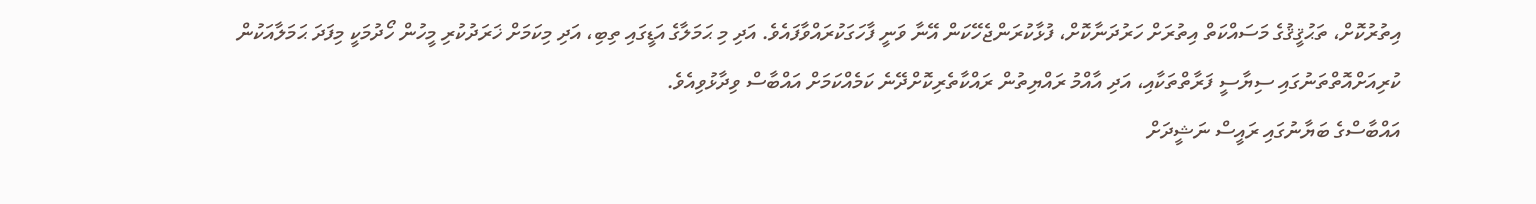އިތުރުކޮށް، ތަޙުޤީޤުގެ މަސައްކަތް އިތުރަށް ހަރުދަނާކޮށް، ފުޅާކުރަންޖެހޭކަން އޭނާ ވަނީ ފާހަގަކުރައްވާފައެވެ. އަދި މި ޙަމަލާގެ އަޑީގައި ތިބި، އަދި މިކަމަށް ޚަރަދުކުރި މީހުން ހޯދުމަކީ މިފަދަ ޙަމަލާއަކުން ކުރިއަށްއޮތްތަނުގައި ސިޔާސީ ފަރާތްތަކާއި، އަދި އާއްމު ރައްޔިތުން ރައްކާތެރިކޮށްދޭނެ ކަމެއްކަމަށް އައްބާސް ވިދާޅުވިއެވެ.
އައްބާސްގެ ބަޔާނުގައި ރައީސް ނަޝީދަށް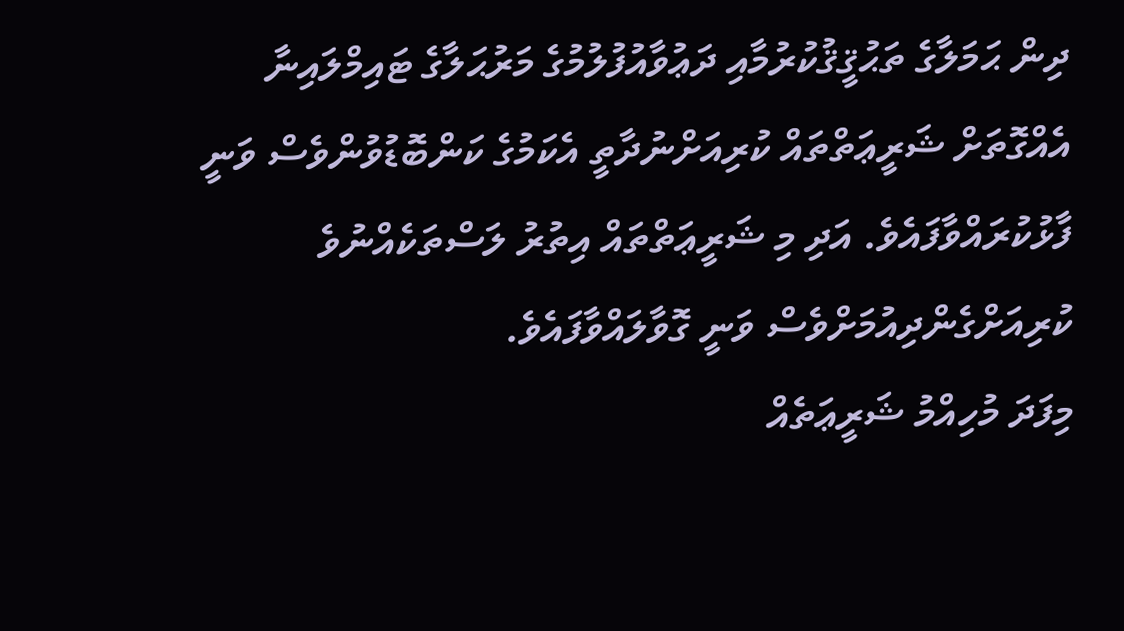ދިން ޙަމަލާގެ ތަޙުޤީޤުކުރުމާއި ދަޢުވާއުފުލުމުގެ މަރުޙަލާގެ ޓައިމްލައިނާ އެއްގޮތަށް ޝަރީޢަތްތައް ކުރިއަށްނުދާތީ އެކަމުގެ ކަންބޮޑުވުންވެސް ވަނީ ފާޅުކުރައްވާފައެވެ. އަދި މި ޝަރީޢަތްތައް އިތުރު ލަސްތަކެއްނުވެ ކުރިއަށްގެންދިއުމަށްވެސް ވަނީ ގޮވާލައްވާފައެވެ.
މިފަދަ މުހިއްމު ޝަރީޢަތެއް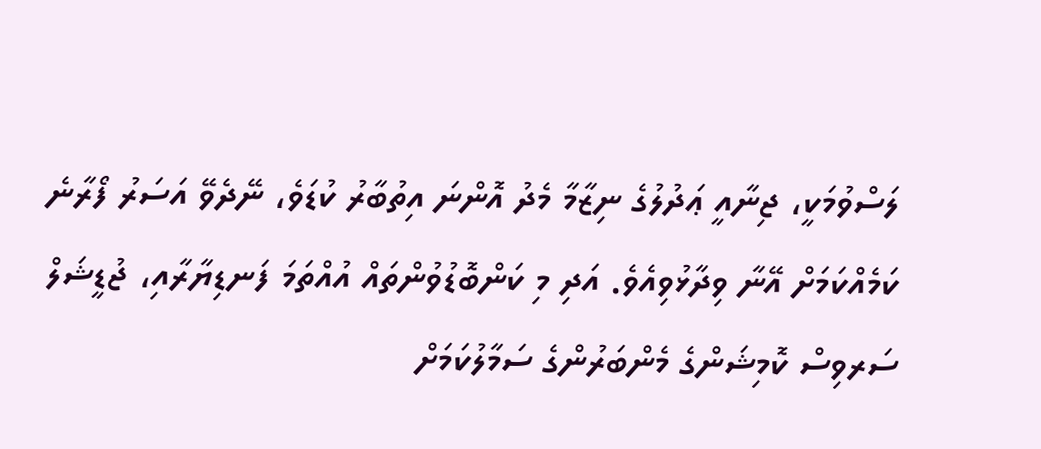ލަސްވުމަކީ، ޖިނާއީ ޢަދުލުގެ ނިޒާމާ މެދު އޮންނަ އިތުބާރު ކުޑަވެ، ނޭދެވޭ އަސަރު ފޯރާނެ ކަމެއްކަމަށް އޭނާ ވިދާޅުވިއެވެ. އަދި މި ކަންބޮޑުވުންތައް އުއްތަމަ ފަނޑިޔާރާއި، ޖުޑީޝަލް ސަރވިސް ކޮމިޝަންގެ މެންބަރުންގެ ސަމާލުކަމަށް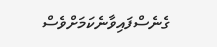ގެނެސްފައިވާނެކަމަށްވެސް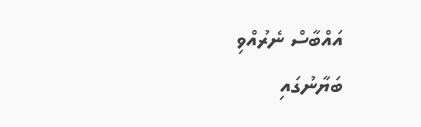އައްބާސް ނެރުއްވި ބަޔާނުގައި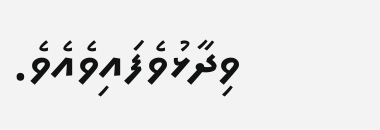ވިދާޅުވެފައިވެއެވެ.